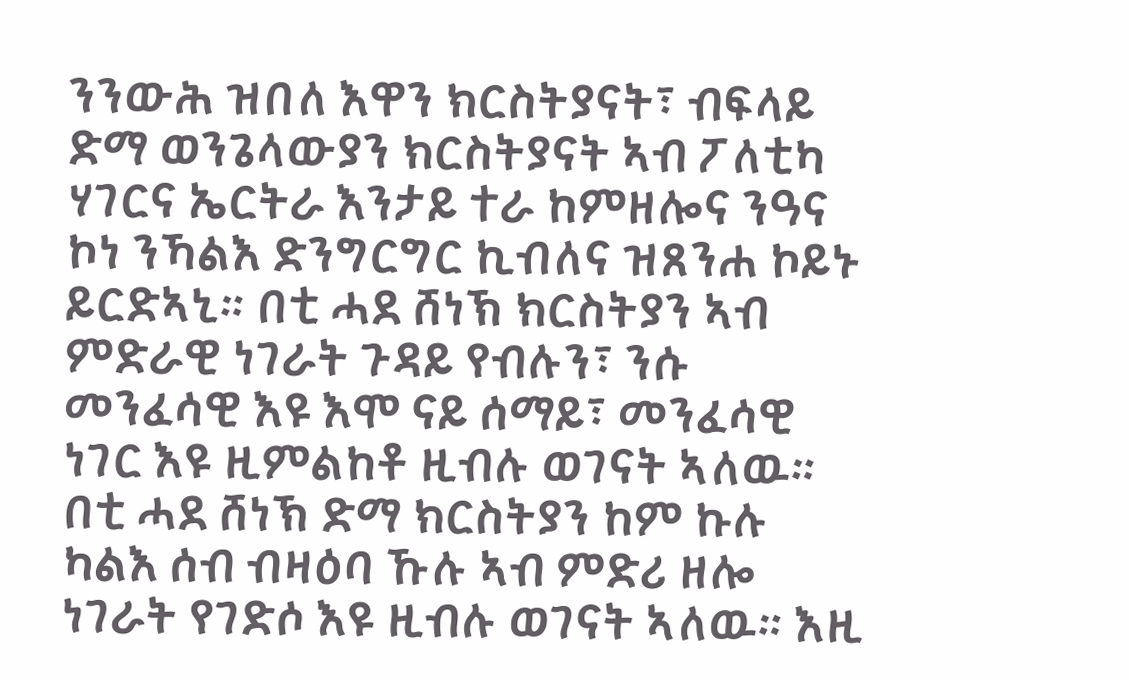ንንውሕ ዝበለ እዋን ክርስትያናት፣ ብፍላይ ድማ ወንጌላውያን ክርስትያናት ኣብ ፖለቲካ ሃገርና ኤርትራ እንታይ ተራ ከምዘሎና ንዓና ኮነ ንኻልእ ድንግርግር ኪብለና ዝጸንሐ ኮይኑ ይርድኣኒ። በቲ ሓደ ሸነኽ ክርስትያን ኣብ ምድራዊ ነገራት ጉዳይ የብሉን፣ ንሱ መንፈሳዊ እዩ እሞ ናይ ሰማይ፣ መንፈሳዊ ነገር እዩ ዚምልከቶ ዚብሉ ወገናት ኣለዉ። በቲ ሓደ ሸነኽ ድማ ክርስትያን ከም ኩሉ ካልእ ሰብ ብዛዕባ ኹሉ ኣብ ምድሪ ዘሎ ነገራት የገድሶ እዩ ዚብሉ ወገናት ኣለዉ። እዚ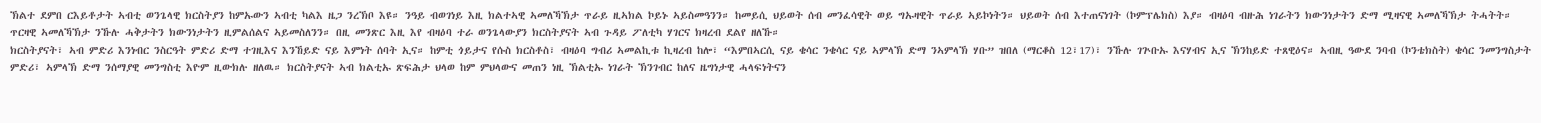ኽልተ ደምበ ርእይቶታት ኣብቲ ወንጌላዊ ክርስትያን ከምኡውን ኣብቲ ካልእ ዜጋ ንረኽቦ እዩ። ንዓይ ብወገነይ እዚ ክልተኣዊ ኣመለኻኽታ ጥራይ ዚኣክል ኮይኑ ኣይስመዓንን። ከመይሲ ህይወት ሰብ መንፈሳዊት ወይ ግኡዛዊት ጥራይ ኣይኮነትን። ህይወት ሰብ እተጠናነገት (ኮምፕሌክስ) እያ። ብዛዕባ ብዙሕ ነገራትን ክውንነታትን ድማ ሚዛናዊ ኣመለኻኽታ ትሓትት። ጥርዛዊ ኣመለኻኽታ ንኹሉ ሓቅታትን ክውንነታትን ዚምልሰልና ኣይመስለንን። በዚ መንጽር እዚ እየ ብዛዕባ ተራ ወንጌላውያን ክርስትያናት ኣብ ጉዳይ ፖለቲካ ሃገርና ክዛረብ ደልየ ዘለኹ።
ክርስትያናት፣ ኣብ ምድሪ እንነብር ንስርዓት ምድሪ ድማ ተገዚእና እንኸይድ ናይ እምነት ሰባት ኢና። ከምቲ ጎይታና የሱስ ክርስቶስ፣ ብዛዕባ ግብሪ ኣመልኪቱ ኪዛረብ ከሎ፣ “እምበኣርሲ ናይ ቄሳር ንቄሳር ናይ ኣምላኽ ድማ ንኣምላኽ ሃቡ” ዝበለ (ማርቆስ 12፣17)፣ ንኹሉ ገጕቡኡ እናሃብና ኢና ኽንከይድ ተጸዊዕና። ኣብዚ ዓውደ ንባብ (ኮንቴክስት) ቄሳር ንመንግስታት ምድሪ፣ ኣምላኽ ድማ ንሰማያዊ መንግስቲ እዮም ዚውክሉ ዘለዉ። ክርስትያናት ኣብ ክልቲኡ ጽፍሕታ ህላወ ከም ምህላውና መጠን ነዚ ኽልቲኡ ነገራት ኽንገብር ከለና ዜግነታዊ ሓላፍነትናን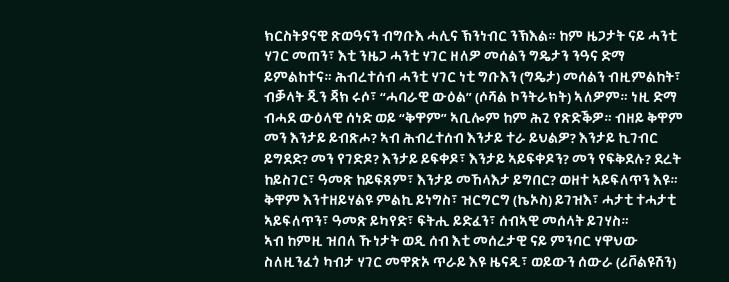ክርስትያናዊ ጽወዓናን ብግቡእ ሓሊና ኽንነብር ንኽእል። ከም ዜጋታት ናይ ሓንቲ ሃገር መጠን፣ እቲ ንዜጋ ሓንቲ ሃገር ዘለዎ መሰልን ግዴታን ንዓና ድማ ይምልከተና። ሕብረተሰብ ሓንቲ ሃገር ነቲ ግቡእን (ግዴታ) መሰልን ብዚምልከት፣ ብቓላት ጂን ጃክ ሩሶ፣ “ሓባራዊ ውዕል” (ሶሻል ኮንትራክት) ኣለዎም። ነዚ ድማ ብሓደ ውዕላዊ ሰነድ ወይ “ቅዋም” ኣቢሎም ከም ሕጊ የጽድቕዎ። ብዘይ ቅዋም መን እንታይ ይብጽሖ? ኣብ ሕብረተሰብ እንታይ ተራ ይህልዎ? እንታይ ኪገብር ይግደድ? መን የገድዶ? እንታይ ይፍቀዶ፣ እንታይ ኣይፍቀዶን? መን የፍቅደሉ? ደረት ከይስገር፣ ዓመጽ ከይፍጸም፣ እንታይ መኸላእታ ይግበር? ወዘተ ኣይፍለጥን እዩ። ቅዋም እንተዘይሃልዩ ምልኪ ይነግስ፣ ዝርግርግ (ኬኦስ) ይገዝእ፣ ሓታቲ ተሓታቲ ኣይፍለጥን፣ ዓመጽ ይካየድ፣ ፍትሒ ይድፈን፣ ሰብኣዊ መሰላት ይገሃስ።
ኣብ ከምዚ ዝበለ ኹነታት ወዲ ሰብ እቲ መሰረታዊ ናይ ምንባር ሃዋህው ስለዚንፈጎ ካብታ ሃገር መዋጽኦ ጥራይ እዩ ዜናዲ፣ ወይውን ሰውራ (ሪቮልዩሽን)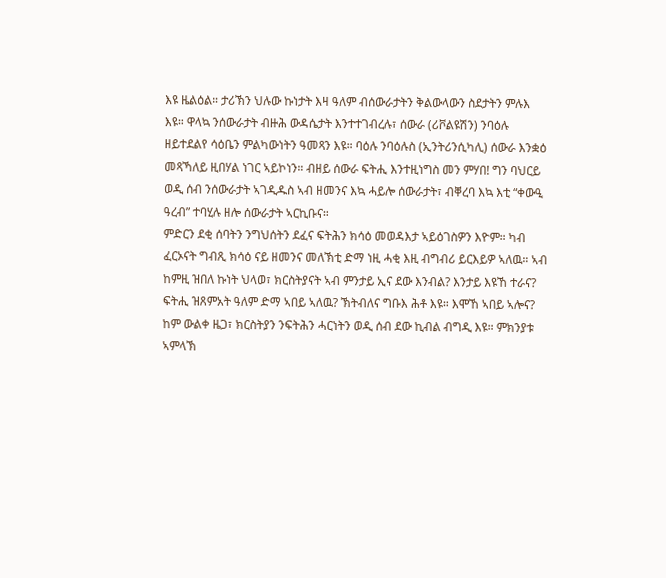እዩ ዜልዕል። ታሪኽን ህሉው ኩነታት እዛ ዓለም ብሰውራታትን ቅልውላውን ስደታትን ምሉእ እዩ። ዋላኳ ንሰውራታት ብዙሕ ውዳሴታት እንተተገብረሉ፣ ሰውራ (ሪቮልዩሽን) ንባዕሉ ዘይተደልየ ሳዕቤን ምልካውነትን ዓመጻን እዩ። ባዕሉ ንባዕሉስ (ኢንትሪንሲካሊ) ሰውራ እንቋዕ መጻኻለይ ዚበሃል ነገር ኣይኮነን። ብዘይ ሰውራ ፍትሒ እንተዚነግስ መን ምሃበ! ግን ባህርይ ወዲ ሰብ ንሰውራታት ኣገዲዱስ ኣብ ዘመንና እኳ ሓይሎ ሰውራታት፣ ብቐረባ እኳ እቲ “ቀውዒ ዓረብ” ተባሂሉ ዘሎ ሰውራታት ኣርኪቡና።
ምድርን ደቂ ሰባትን ንግህሰትን ደፈና ፍትሕን ክሳዕ መወዳእታ ኣይዕገስዎን እዮም። ካብ ፈርኦናት ግብጺ ክሳዕ ናይ ዘመንና መለኽቲ ድማ ነዚ ሓቂ እዚ ብግብሪ ይርእይዎ ኣለዉ። ኣብ ከምዚ ዝበለ ኩነት ህላወ፣ ክርስትያናት ኣብ ምንታይ ኢና ደው እንብል? እንታይ እዩኸ ተራና? ፍትሒ ዝጸምአት ዓለም ድማ ኣበይ ኣለዉ? ኽትብለና ግቡእ ሕቶ እዩ። እሞኸ ኣበይ ኣሎና?
ከም ውልቀ ዜጋ፣ ክርስትያን ንፍትሕን ሓርነትን ወዲ ሰብ ደው ኪብል ብግዲ እዩ። ምክንያቱ ኣምላኽ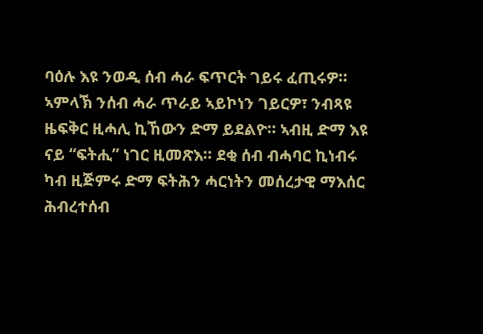ባዕሉ እዩ ንወዲ ሰብ ሓራ ፍጥርት ገይሩ ፈጢሩዎ። ኣምላኽ ንሰብ ሓራ ጥራይ ኣይኮነን ገይርዎ፣ ንብጻዩ ዜፍቅር ዚሓሊ ኪኸውን ድማ ይደልዮ። ኣብዚ ድማ እዩ ናይ “ፍትሒ” ነገር ዚመጽእ። ደቂ ሰብ ብሓባር ኪነብሩ ካብ ዚጅምሩ ድማ ፍትሕን ሓርነትን መሰረታዊ ማእሰር ሕብረተሰብ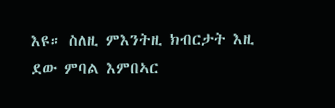እዩ። ስለዚ ምእንትዚ ክብርታት እዚ ደው ምባል እምበኣር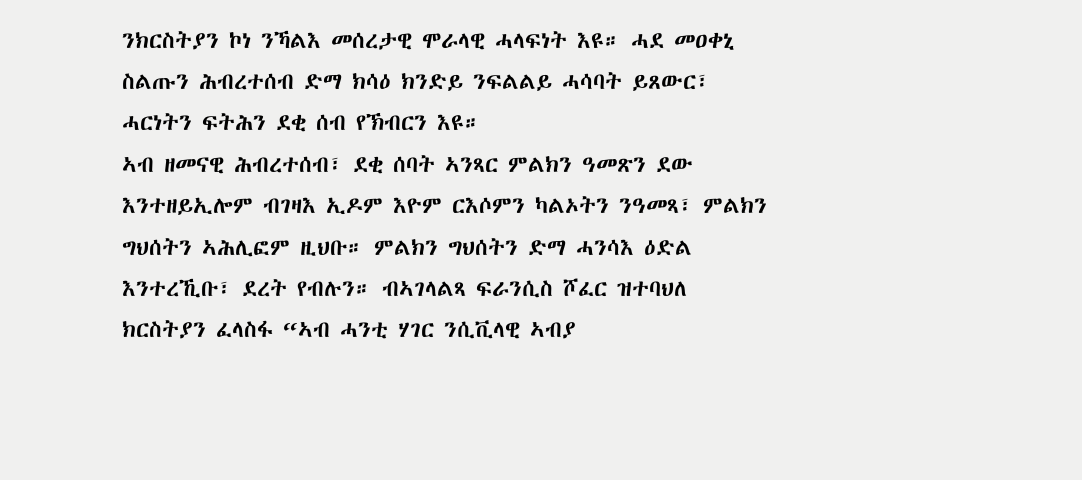ንክርስትያን ኮነ ንኻልእ መሰረታዊ ሞራላዊ ሓላፍነት እዩ። ሓደ መዐቀኒ ስልጡን ሕብረተሰብ ድማ ክሳዕ ክንድይ ንፍልልይ ሓሳባት ይጸውር፣ ሓርነትን ፍትሕን ደቂ ሰብ የኽብርን እዩ።
ኣብ ዘመናዊ ሕብረተሰብ፣ ደቂ ሰባት ኣንጻር ምልክን ዓመጽን ደው እንተዘይኢሎም ብገዛእ ኢዶም እዮም ርእሶምን ካልኦትን ንዓመጻ፣ ምልክን ግህሰትን ኣሕሊፎም ዚህቡ። ምልክን ግህሰትን ድማ ሓንሳእ ዕድል እንተረኺቡ፣ ደረት የብሉን። ብኣገላልጻ ፍራንሲስ ሾፈር ዝተባህለ ክርስትያን ፈላስፋ “ኣብ ሓንቲ ሃገር ንሲቪላዊ ኣብያ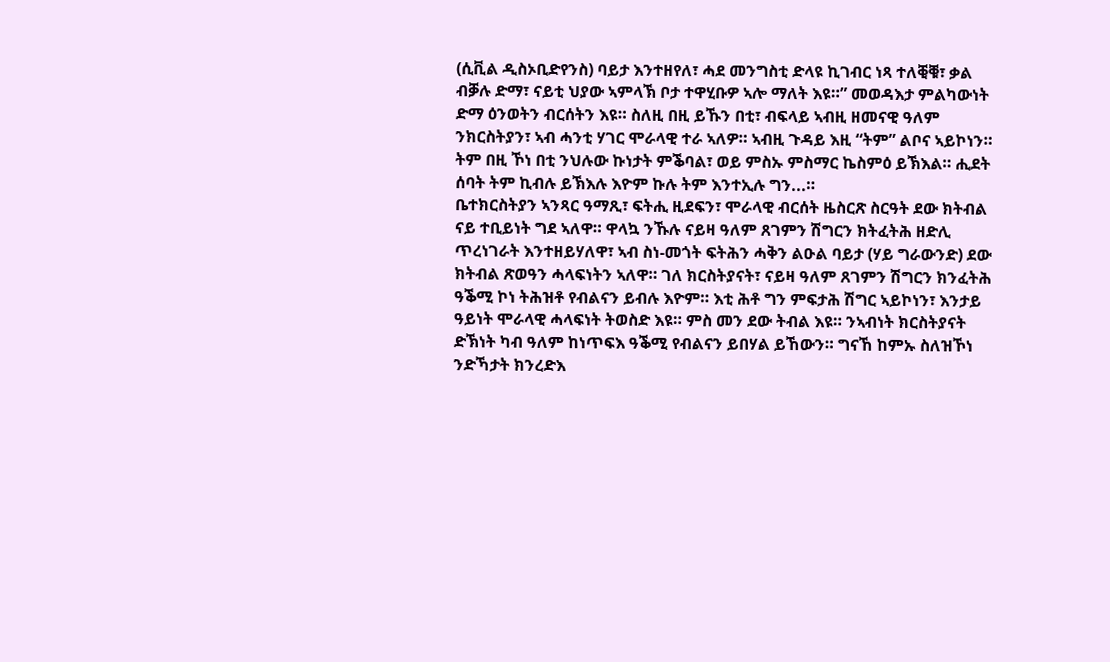(ሲቪል ዲስኦቢድየንስ) ባይታ እንተዘየለ፣ ሓደ መንግስቲ ድላዩ ኪገብር ነጻ ተለቒቑ፣ ቃል ብቓሉ ድማ፣ ናይቲ ህያው ኣምላኽ ቦታ ተዋሂቡዎ ኣሎ ማለት እዩ።” መወዳእታ ምልካውነት ድማ ዕንወትን ብርሰትን እዩ። ስለዚ በዚ ይኹን በቲ፣ ብፍላይ ኣብዚ ዘመናዊ ዓለም ንክርስትያን፣ ኣብ ሓንቲ ሃገር ሞራላዊ ተራ ኣለዎ። ኣብዚ ጉዳይ እዚ “ትም” ልቦና ኣይኮነን። ትም በዚ ኾነ በቲ ንህሉው ኩነታት ምቕባል፣ ወይ ምስኡ ምስማር ኬስምዕ ይኽእል። ሒደት ሰባት ትም ኪብሉ ይኽእሉ እዮም ኩሉ ትም እንተኢሉ ግን...።
ቤተክርስትያን ኣንጻር ዓማጺ፣ ፍትሒ ዚደፍን፣ ሞራላዊ ብርሰት ዜስርጽ ስርዓት ደው ክትብል ናይ ተቢይነት ግደ ኣለዋ። ዋላኳ ንኹሉ ናይዛ ዓለም ጸገምን ሽግርን ክትፈትሕ ዘድሊ ጥረነገራት እንተዘይሃለዋ፣ ኣብ ስነ-መጎት ፍትሕን ሓቅን ልዑል ባይታ (ሃይ ግራውንድ) ደው ክትብል ጽወዓን ሓላፍነትን ኣለዋ። ገለ ክርስትያናት፣ ናይዛ ዓለም ጸገምን ሽግርን ክንፈትሕ ዓቕሚ ኮነ ትሕዝቶ የብልናን ይብሉ እዮም። እቲ ሕቶ ግን ምፍታሕ ሽግር ኣይኮነን፣ እንታይ ዓይነት ሞራላዊ ሓላፍነት ትወስድ እዩ። ምስ መን ደው ትብል እዩ። ንኣብነት ክርስትያናት ድኽነት ካብ ዓለም ከነጥፍእ ዓቕሚ የብልናን ይበሃል ይኸውን። ግናኸ ከምኡ ስለዝኾነ ንድኻታት ክንረድእ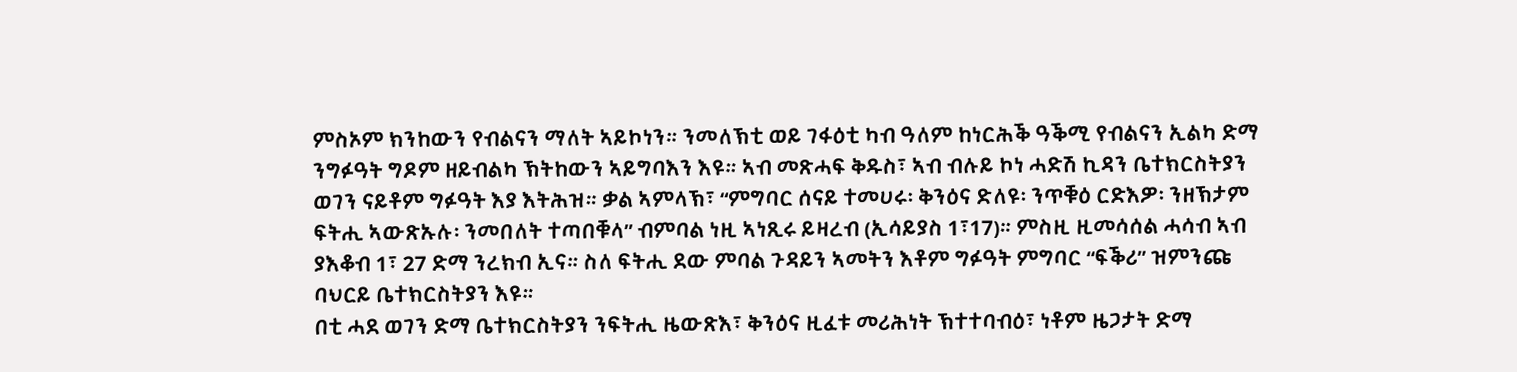ምስኦም ክንከውን የብልናን ማለት ኣይኮነን። ንመለኽቲ ወይ ገፋዕቲ ካብ ዓለም ከነርሕቕ ዓቕሚ የብልናን ኢልካ ድማ ንግፉዓት ግዶም ዘይብልካ ኽትከውን ኣይግባእን እዩ። ኣብ መጽሓፍ ቅዱስ፣ ኣብ ብሉይ ኮነ ሓድሽ ኪዳን ቤተክርስትያን ወገን ናይቶም ግፉዓት እያ እትሕዝ። ቃል ኣምላኽ፣ “ምግባር ሰናይ ተመሀሩ፡ ቅንዕና ድለዩ፡ ንጥቑዕ ርድእዎ፡ ንዘኽታም ፍትሒ ኣውጽኡሉ፡ ንመበለት ተጣበቑላ” ብምባል ነዚ ኣነጺሩ ይዛረብ (ኢሳይያስ 1፣17)። ምስዚ ዚመሳሰል ሓሳብ ኣብ ያእቆብ 1፣ 27 ድማ ንረክብ ኢና። ስለ ፍትሒ ደው ምባል ጉዳይን ኣመትን እቶም ግፉዓት ምግባር “ፍቕሪ” ዝምንጩ ባህርይ ቤተክርስትያን እዩ።
በቲ ሓደ ወገን ድማ ቤተክርስትያን ንፍትሒ ዜውጽእ፣ ቅንዕና ዚፈቱ መሪሕነት ኽተተባብዕ፣ ነቶም ዜጋታት ድማ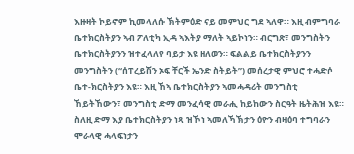እዙዛት ኮይኖም ኪመላለሱ ኽትምዕድ ናይ መምህር ግደ ኣለዋ። እዚ ብምግባራ ቤተክርስትያን ኣብ ፖለቲካ ኢዳ ኣእትያ ማለት ኣይኮነን። ብርግጽ፣ መንግስትን ቤተክርስትያንን ዝተፈላለየ ባይታ እዩ ዘለወን። ፍልልይ ቤተክርስትያንን መንግስትን (“ሰፐረይሽን ኦፍ ቸርች ኤንድ ስትይት”) መሰረታዊ ምህሮ ተሓድሶ ቤተ-ክርስትያን እዩ። እዚ ኸኣ ቤተክርስትያን ኣመሓዳሪት መንግስቲ ኸይትኸውን፣ መንግስቲ ድማ መንፈሳዊ መራሒ ከይከውን ስርዓት ዜትሕዝ እዩ። ስለዚ ድማ እያ ቤተክርስትያን ነጻ ዝኾነ ኣመለኻኽታን ዕዮን ብዛዕባ ተግባራን ሞራላዊ ሓላፍነታን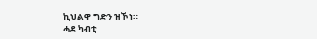ኪህልዋ ግድን ዝኾነ።
ሓደ ካብቲ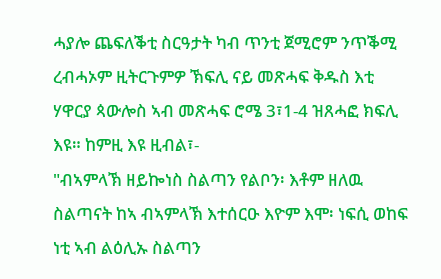ሓያሎ ጨፍለቕቲ ስርዓታት ካብ ጥንቲ ጀሚሮም ንጥቕሚ ረብሓኦም ዚትርጉምዎ ኽፍሊ ናይ መጽሓፍ ቅዱስ እቲ ሃዋርያ ጳውሎስ ኣብ መጽሓፍ ሮሜ 3፣1-4 ዝጸሓፎ ክፍሊ እዩ። ከምዚ እዩ ዚብል፣-
"ብኣምላኽ ዘይኰነስ ስልጣን የልቦን፡ እቶም ዘለዉ ስልጣናት ከኣ ብኣምላኽ እተሰርዑ እዮም እሞ፡ ነፍሲ ወከፍ ነቲ ኣብ ልዕሊኡ ስልጣን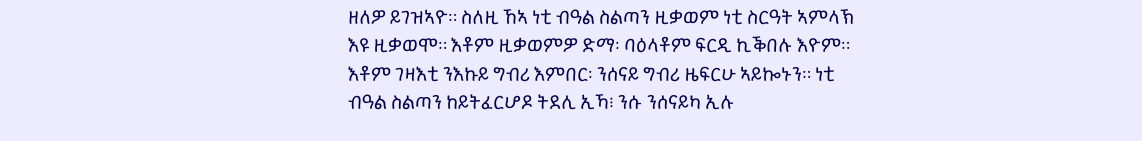ዘለዎ ይገዝኣዮ። ስለዚ ኸኣ ነቲ ብዓል ስልጣን ዚቃወም ነቲ ስርዓት ኣምላኽ እዩ ዚቃወሞ። እቶም ዚቃወምዎ ድማ፡ ባዕላቶም ፍርዲ ኪቕበሉ እዮም። እቶም ገዛእቲ ንእኩይ ግብሪ እምበር፡ ንሰናይ ግብሪ ዜፍርሁ ኣይኰኑን። ነቲ ብዓል ስልጣን ከይትፈርሆዶ ትደሊ ኢኻ፧ ንሱ ንሰናይካ ኢሉ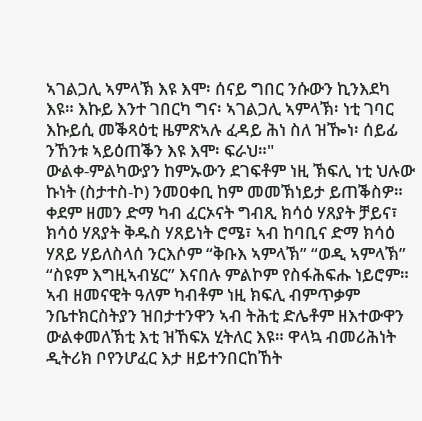ኣገልጋሊ ኣምላኽ እዩ እሞ፡ ሰናይ ግበር ንሱውን ኪንእደካ እዩ። እኩይ እንተ ገበርካ ግና፡ ኣገልጋሊ ኣምላኽ፡ ነቲ ገባር እኩይሲ መቕጻዕቲ ዜምጽኣሉ ፈዳይ ሕነ ስለ ዝዀነ፡ ሰይፊ ንኸንቱ ኣይዕጠቕን እዩ እሞ፡ ፍራህ።"
ውልቀ-ምልካውያን ከምኡውን ደገፍቶም ነዚ ኽፍሊ ነቲ ህሉው ኩነት (ስታተስ-ኮ) ንመዐቀቢ ከም መመኽነይታ ይጠቕስዎ። ቀደም ዘመን ድማ ካብ ፈርኦናት ግብጺ ክሳዕ ሃጸያት ቻይና፣ ክሳዕ ሃጸያት ቅዱስ ሃጸይነት ሮሜ፣ ኣብ ከባቢና ድማ ክሳዕ ሃጸይ ሃይለስላሰ ንርእሶም “ቅቡእ ኣምላኽ” “ወዲ ኣምላኽ” “ስዩም እግዚኣብሄር” እናበሉ ምልኮም የስፋሕፍሑ ነይሮም። ኣብ ዘመናዊት ዓለም ካብቶም ነዚ ክፍሊ ብምጥቃም ንቤተክርስትያን ዝበታተንዋን ኣብ ትሕቲ ድሌቶም ዘእተውዋን ውልቀመለኽቲ እቲ ዝኸፍአ ሂትለር እዩ። ዋላኳ ብመሪሕነት ዲትሪክ ቦየንሆፈር እታ ዘይተንበርከኸት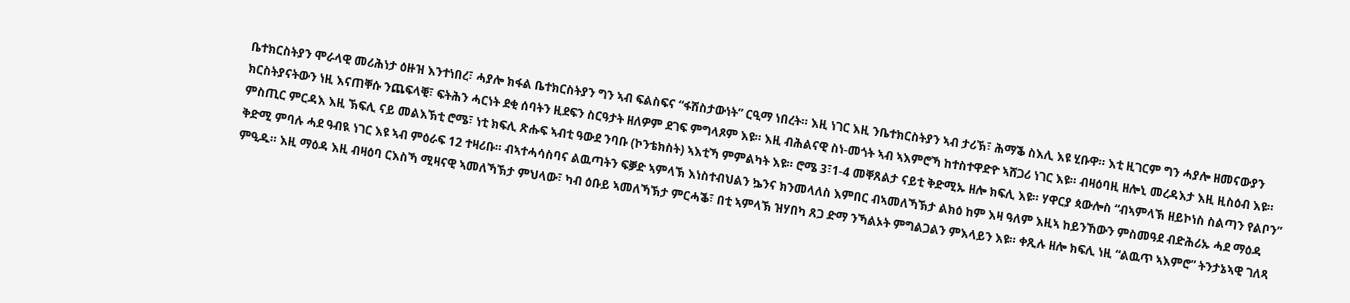ቤተክርስትያን ሞራላዊ መሪሕነታ ዕዙዝ እንተነበረ፣ ሓያሎ ክፋል ቤተክርስትያን ግን ኣብ ፍልስፍና “ፋሽስታውነት” ርዒማ ነበረት። እዚ ነገር እዚ ንቤተክርስትያን ኣብ ታሪኽ፣ ሕማቕ ስእሊ እዩ ሂቡዋ። እቲ ዚገርም ግን ሓያሎ ዘመናውያን ክርስትያናትውን ነዚ እናጠቐሱ ንጨፍላቒ፣ ፍትሕን ሓርነት ደቂ ሰባትን ዚደፍን ስርዓታት ዘለዎም ደገፍ ምግላጾም እዩ። እዚ ብሕልናዊ ስነ-መጎት ኣብ ኣእምሮኻ ከተስተዋድዮ ኣሸጋሪ ነገር እዩ። ብዛዕባዚ ዘሎኒ መረዳእታ እዚ ዚስዕብ እዩ።
ምስጢር ምርዳእ እዚ ኽፍሊ ናይ መልእኽቲ ሮሜ፣ ነቲ ክፍሊ ጽሑፍ ኣብቲ ዓውደ ንባቡ (ኮንቴክስት) ኣእቲኻ ምምልካት እዩ። ሮሜ 3፣1-4 መቐጸልታ ናይቲ ቅድሚኡ ዘሎ ክፍሊ እዩ። ሃዋርያ ጳውሎስ “ብኣምላኽ ዘይኮነስ ስልጣን የልቦን” ቅድሚ ምባሉ ሓደ ዓብዪ ነገር እዩ ኣብ ምዕራፍ 12 ተዛሪቡ። ብኣተሓሳስባና ልዉጣትን ፍቓድ ኣምላኽ እነስተብህልን ኴንና ክንመላለስ እምበር ብኣመለኻኽታ ልክዕ ከም እዛ ዓለም እዚኣ ከይንኸውን ምስመዓደ ብድሕሪኡ ሓደ ማዕዳ ምዒዱ። እዚ ማዕዳ እዚ ብዛዕባ ርእስኻ ሚዛናዊ ኣመለኻኽታ ምህላው፣ ካብ ዕቡይ ኣመለኻኽታ ምርሓቕ፣ በቲ ኣምላኽ ዝሃበካ ጸጋ ድማ ንኻልኦት ምግልጋልን ምእላይን እዩ። ቀጺሉ ዘሎ ክፍሊ ነዚ “ልዉጥ ኣእምሮ” ትንታኔኣዊ ገለጻ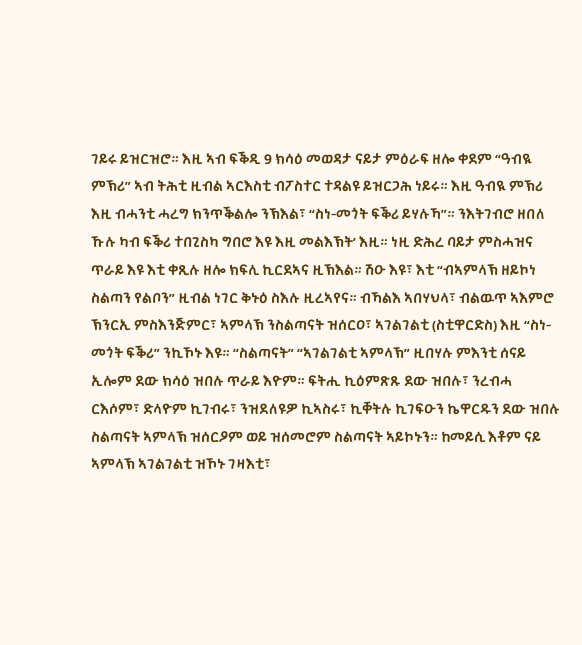ገይሩ ይዝርዝሮ። እዚ ኣብ ፍቕዲ 9 ክሳዕ መወዳታ ናይታ ምዕራፍ ዘሎ ቀደም “ዓብዪ ምኽሪ” ኣብ ትሕቲ ዚብል ኣርእስቲ ብፖስተር ተዳልዩ ይዝርጋሕ ነይሩ። እዚ ዓብዪ ምኽሪ እዚ ብሓንቲ ሓረግ ክንጥቕልሎ ንኽእል፣ “ስነ-መጎት ፍቕሪ ይሃሉኻ”። ንእትገብሮ ዘበለ ኹሉ ካብ ፍቕሪ ተበጊስካ ግበሮ እዩ እዚ መልእኽት’ እዚ። ነዚ ድሕረ ባይታ ምስሓዝና ጥራይ እዩ እቲ ቀጺሉ ዘሎ ክፍሊ ኪርደኣና ዚኽእል። ሽዑ እዩ፣ እቲ “ብኣምላኽ ዘይኮነ ስልጣን የልቦን” ዚብል ነገር ቅኑዕ ስእሉ ዚረኣየና። ብኻልእ ኣበሃህላ፣ ብልዉጥ ኣእምሮ ኽንርኢ ምስእንጅምር፣ ኣምላኽ ንስልጣናት ዝሰርዐ፣ ኣገልገልቲ (ስቲዋርድስ) እዚ “ስነ-መጎት ፍቕሪ” ንኪኾኑ እዩ። “ስልጣናት” “ኣገልገልቲ ኣምላኽ” ዚበሃሉ ምእንቲ ሰናይ ኢሎም ደው ክሳዕ ዝበሉ ጥራይ እዮም። ፍትሒ ኪዕምጽጹ ደው ዝበሉ፣ ንረብሓ ርእሶም፣ ድላዮም ኪገብሩ፣ ንዝደለዩዎ ኪኣስሩ፣ ኪቐትሉ ኪገፍዑን ኬዋርዱን ደው ዝበሉ ስልጣናት ኣምላኽ ዝሰርዖም ወይ ዝሰመሮም ስልጣናት ኣይኮኑን። ከመይሲ እቶም ናይ ኣምላኽ ኣገልገልቲ ዝኾኑ ገዛእቲ፣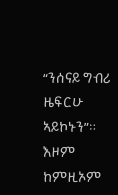“ንሰናይ ግብሪ ዜፍርሁ ኣይኮኑን”። እዞም ከምዚኦም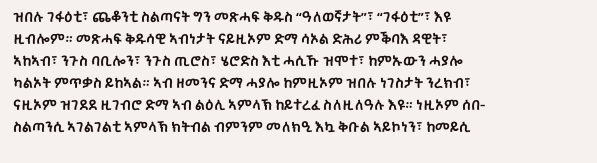ዝበሉ ገፋዕቲ፣ ጨቆንቲ ስልጣናት ግን መጽሓፍ ቅዱስ “ዓለወኛታት”፣ “ገፋዕቲ”፣ እዩ ዚብሎም። መጽሓፍ ቅዱሳዊ ኣብነታት ናይዚኦም ድማ ሳኦል ድሕሪ ምቕባእ ዳዊት፣ ኣከኣብ፣ ንጉስ ባቢሎን፣ ንጉስ ጢሮስ፣ ሄሮድስ እቲ ሓሲኹ ዝሞተ፣ ከምኡውን ሓያሎ ካልኦት ምጥቃስ ይከኣል። ኣብ ዘመንና ድማ ሓያሎ ከምዚኦም ዝበሉ ነገስታት ንረክብ፣ ናዚኦም ዝገደደ ዚገብሮ ድማ ኣብ ልዕሊ ኣምላኽ ከይተረፈ ስለዚለዓሉ እዩ። ነዚኦም ሰበ-ስልጣንሲ ኣገልገልቲ ኣምላኽ ክትብል ብምንም መለክዒ እኳ ቅቡል ኣይኮነን፣ ከመይሲ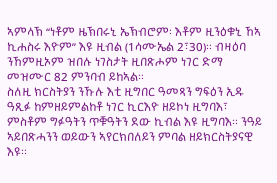ኣምላኽ “ነቶም ዜኽበሩኒ ኤኽብሮም፡ እቶም ዚንዕቁኒ ኸኣ ኪሐስሩ እዮም” እዩ ዚብል (1ሳሙኤል 2፣30)። ብዛዕባ ንኸምዚኦም ዝበሉ ነገስታት ዚበጽሖም ነገር ድማ መዝሙር 82 ምንባብ ይከኣል።
ስለዚ ክርስትያን ንኹሉ እቲ ዚግበር ዓመጻን ግፍዕን ኢዱ ዓጺፉ ከምዘይምልከቶ ነገር ኪርእዮ ዘይኮነ ዚግባእ፣ ምስቶም ግፉዓትን ጥቑዓትን ደው ኪብል እዩ ዚግባእ። ንዓይ ኣይበጽሓንን ወይውን ኣየርክበለይን ምባል ዘይክርስትያናዊ እዩ።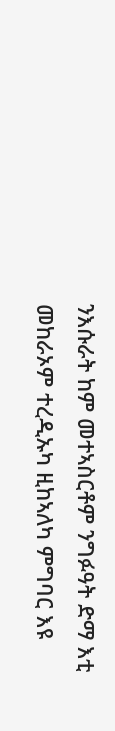ንእሱራት ከም መተኣስርቶም ንግፉዓት ድማ እቲ መከራኦም ተረዲኡካ ዚከኣለካ ምግባር እዩ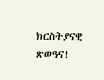ክርስትያናዊ ጽወዓና!